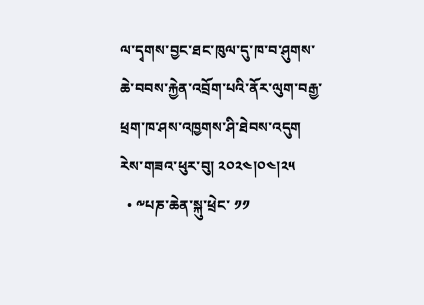ལ་དྭགས་བྱང་ཐང་ཁུལ་དུ་ཁ་བ་ཤུགས་ཆེ་བབས་རྐྱེན་འབྲོག་པའི་ནོར་ལུག་བརྒྱ་ཕྲག་ཁ་ཤས་འཁྱགས་ཤི་ཐེབས་འདུག
རེས་གཟའ་ཕུར་བུ། ༢༠༢༤།༠༤།༢༥
  • ༸པཎ་ཆེན་སྐུ་ཕྲེང་ ༡༡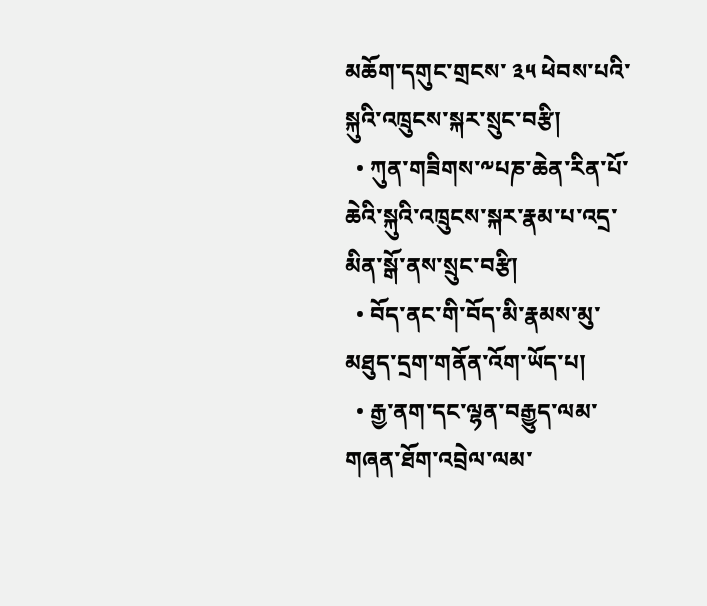མཆོག་དགུང་གྲངས་ ༣༥ ཕེབས་པའི་སྐུའི་འཁྲུངས་སྐར་སྲུང་བརྩི།
  • ཀུན་གཟིགས་༸པཎ་ཆེན་རིན་པོ་ཆེའི་སྐུའི་འཁྲུངས་སྐར་རྣམ་པ་འདྲ་མིན་སྒོ་ནས་སྲུང་བརྩི།
  • བོད་ནང་གི་བོད་མི་རྣམས་མུ་མཐུད་དྲག་གནོན་འོག་ཡོད་པ།
  • རྒྱ་ནག་དང་ལྷན་བརྒྱུད་ལམ་གཞན་ཐོག་འབྲེལ་ལམ་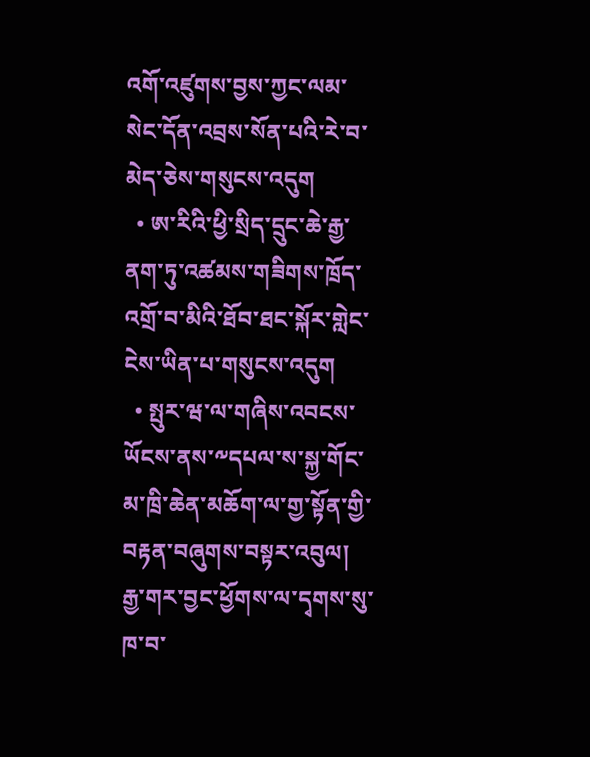འགོ་འཛུགས་བྱས་ཀྱང་ལམ་སེང་དོན་འབྲས་སོན་པའི་རེ་བ་མེད་ཅེས་གསུངས་འདུག
  • ཨ་རིའི་ཕྱི་སྲིད་དྲུང་ཆེ་རྒྱ་ནག་ཏུ་འཚམས་གཟིགས་ཁྲོད་འགྲོ་བ་མིའི་ཐོབ་ཐང་སྐོར་གླེང་ངེས་ཡིན་པ་གསུངས་འདུག
  • སྤུར་ཝ་ལ་གཞིས་འབངས་ཡོངས་ནས་༸དཔལ་ས་སྐྱ་གོང་མ་ཁྲི་ཆེན་མཆོག་ལ་གྱ་སྟོན་གྱི་བརྟན་བཞུགས་བསྟར་འབུལ།
རྒྱ་གར་བྱང་ཕྱོགས་ལ་དྭགས་སུ་ཁ་བ་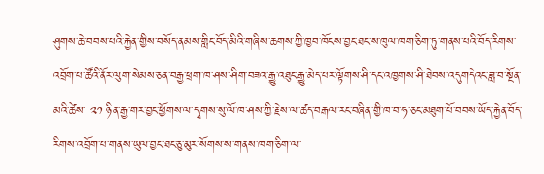ཤུགས་ཆེ་བབས་པའི་རྐྱེན་གྱིས་བསོད་ནམས་གླིང་བོད་མིའི་གཞིས་ཆགས་ཀྱི་ཁྱབ་ཁོངས་བྱང་ཐང་ས་ཁུལ་ཁག་ཅིག་ཏུ་གནས་པའི་བོད་རིགས་འབྲོག་པ་ཚོའི་ནོར་ལུག་སེམས་ཅན་བརྒྱ་ཕྲག་ཁ་ཤས་ཤིག་བཟའ་རྒྱུ་འཐུང་རྒྱུ་མེད་པར་ལྟོགས་ཤི་དང་འཁྱགས་ཤི་ཐེབས་འདུགདེའང་ཟླ་བ་སྔོན་མའི་ཚེས་ ༢༡ ཉིན་རྒྱ་གར་བྱང་ཕྱོགས་ལ་དྭགས་སུ་ལོ་ཁ་ཤས་ཀྱི་རྗེས་ལ་ཚད་བརྒལ་རང་བཞིན་གྱི་ཁ་བ་ཧ་ཅང་མཐུག་པོ་བབས་ཡོད་རྐྱེན་བོད་རིགས་འབྲོག་པ་གནས་ཡུལ་བྱང་ཐང་ཅུ་མུར་སོགས་ས་གནས་ཁག་ཅིག་ལ་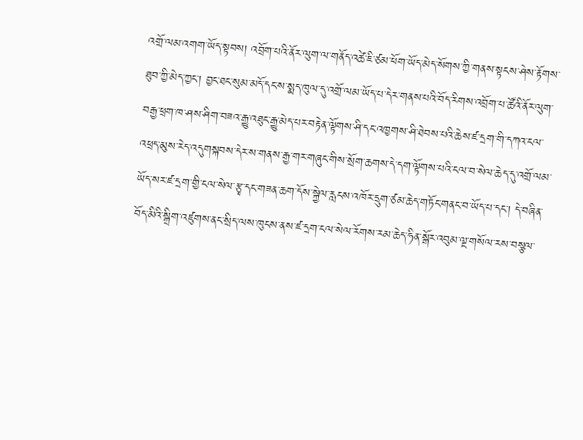འགྲོ་ལམ་འགག་ཡོད་སྟབས། འབྲོག་པའི་ནོར་ལུག་ལ་གནོད་འཚེ་ཇི་ཙམ་ཕོག་ཡོད་མེད་སོགས་ཀྱི་གནས་སྟངས་ཤེས་རྟོགས་ཐུབ་ཀྱི་མེད་ཀྱང་། བྱང་ཐང་སུམ་མདོ་དང་ས་སྨད་ཁུལ་དུ་འགྲོ་ལམ་ཡོད་པ་དེར་གནས་པའི་བོད་རིགས་འབྲོག་པ་ཚོའི་ནོར་ལུག་བརྒྱ་ཕྲག་ཁ་ཤས་ཤིག་བཟའ་རྒྱུ་འཐུང་རྒྱུ་མེད་པར་བརྟེན་ལྟོགས་ཤི་དང་འཁྱགས་ཤི་ཐེབས་པའི་ཆེས་ཛ་དྲག་གི་དཀའ་ངལ་འཕྲད་མུས་རེད་འདུགསྐབས་དེར་ས་གནས་རྒྱ་གར་གཞུང་གིས་སྲོག་ཆགས་དེ་དག་ལྟོགས་པའི་ངལ་བ་སེལ་ཆེད་དུ་འགྲོ་ལམ་ཡོད་སར་ཛ་དྲག་གྱི་ངལ་སེལ་རྩྭ་དང་གཟན་ཆག་དོས་སྐྱེལ་རླངས་འཁོར་དྲུག་ཙམ་ཆེད་གཏོང་གནང་བ་ཡོད་པ་དང་། དེ་བཞིན་བོད་མིའི་སྒྲིག་འཛུགས་ནང་སྲིད་ལས་ཁུངས་ནས་ཛ་དྲག་ངལ་སེལ་རོགས་རམ་ཆེད་ཧིན་སྒོར་འབུམ་ལྔ་གསོལ་རས་བསྩལ་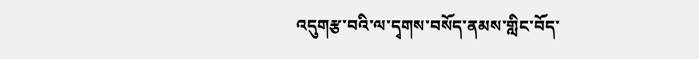འདུགརྩ་བའི་ལ་དྭགས་བསོད་ནམས་གླིང་བོད་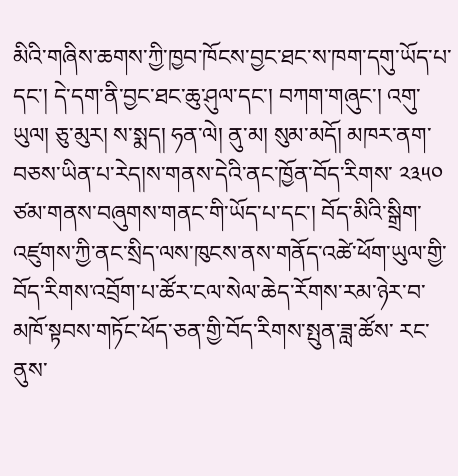མིའི་གཞིས་ཆགས་ཀྱི་ཁྱབ་ཁོངས་བྱང་ཐང་ས་ཁག་དགུ་ཡོད་པ་དང་། དེ་དག་ནི་བྱང་ཐང་ཆུ་ཤུལ་དང་། བཀག་གཞུང་། འགུ་ཡུལ། ཅུ་མུར། ས་སྨད། ཧན་ལེ། ནུ་མ། སུམ་མདོ། མཁར་ནག་བཅས་ཡིན་པ་རེད།ས་གནས་དེའི་ནང་ཁྱོན་བོད་རིགས་ ༢༣༥༠ ཙམ་གནས་བཞུགས་གནང་གི་ཡོད་པ་དང་། བོད་མིའི་སྒྲིག་འཛུགས་ཀྱི་ནང་སྲིད་ལས་ཁུངས་ནས་གནོད་འཚེ་ཕོག་ཡུལ་གྱི་བོད་རིགས་འབྲོག་པ་ཚོར་ངལ་སེལ་ཆེད་རོགས་རམ་ཉེར་བ་མཁོ་སྟབས་གཏོང་ཕོད་ཅན་གྱི་བོད་རིགས་སྤུན་ཟླ་ཚོས་ རང་ནུས་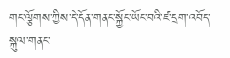གང་ལྕོགས་ཀྱིས་དེ་དོན་གནང་སྐྱོང་ཡོང་བའི་ཛ་དྲག་འབོད་སྐུལ་གནང་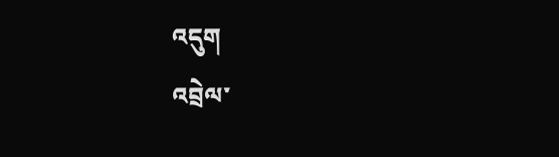འདུག
འབྲེལ་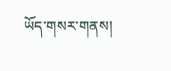ཡོད་གསར་གནས།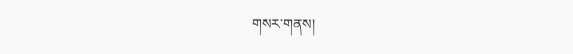གསར་གནས།